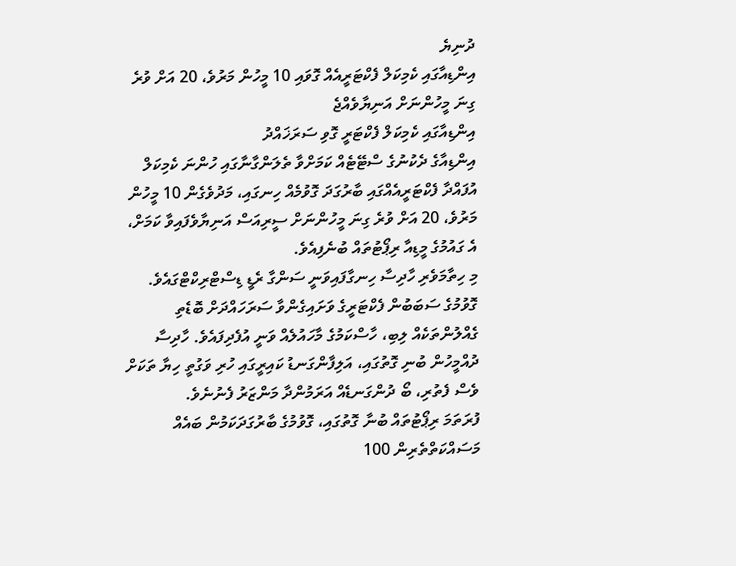ދުނިޔެ
އިންޑިއާގައި ކެމިކަލް ފެކްޓަރީއެއް ގޮވައި 10 މީހުން މަރުވެ، 20 އަށް ވުރެ ގިނަ މީހުންނަށް އަނިޔާވެއްޖެ
އިންޑިއާގައި ކެމިކަލް ފެކްޓަރީ ގޮވި ސަރަޚައްދު
އިންޑިއާގެ ދެކުނުގެ ސްޓޭޓެއް ކަމަށްވާ ތެލަންގާނާގައި ހުންނަ ކެމިކަލް އުފައްދާ ފެކްޓަރީއެއްގައި ބާރުގަދަ ގޮވުމެއް ހިނގައި، މަދުވެގެން 10 މީހުން މަރުވެ، 20 އަށް ވުރެ ގިނަ މީހުންނަށް ސީރިއަސް އަނިޔާވެފައިވާ ކަމަށް، އެ ގައުމުގެ މީޑިއާ ރިޕޯޓުތައް ބުނެފިއެވެ.
މި ހިތާމަވެރި ހާދިސާ ހިނގާފައިވަނީ ސަންގާ ރެޑީ ޑިސްޓްރިކްޓްގައެވެ. ގޮވުމުގެ ސަބަބުން ފެކްޓަރީގެ ވަށައިގެންވާ ސަރަހައްދަށް ބޮޑެތި ގެއްލުންތަކެއް ލިބި، ހާސްކަމުގެ މާހައުލެއް ވަނީ އުފެދިފައެވެ. ހާދިސާ ދުއްމީހުން ބުނި ގޮތުގައި، އަލިފާންގަނޑު ކައިރީގައި ހުރި ވަގުތީ ހިޔާ ތަކަށް ވެސް ފެތުރި، ބޯ ދުންގަނޑެއް އަރަމުންދާ މަންޒަރު ފެނުނެވެ.
ފުރަތަމަ ރިޕޯޓުތައް ބުނާ ގޮތުގައި، ގޮވުމުގެ ބާރުގަދަކަމުން ބައެއް މަސައްކަތްތެރިން 100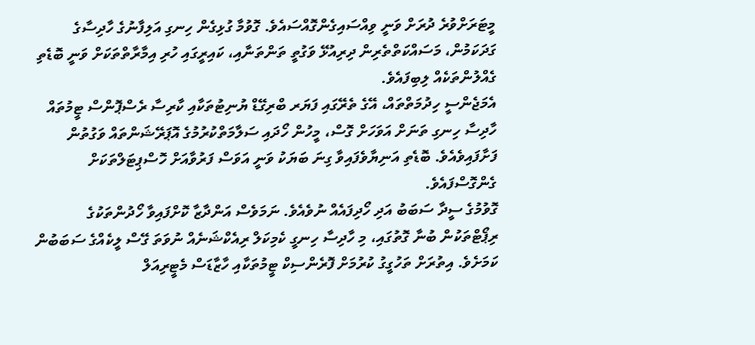މީޓަރަށްވުރެ ދުރަށް ވަނީ ވިއްސައިގެންގޮއްސައެވެ. ގޮވުމާ ގުޅިގެން ހިނގި އަލިފާނުގެ ހާދިސާގެ ގަދަކަމުން، މަސައްކަތްތެރިން ދިރިއުޅޭ ވަގުތީ ތަންތަނާއި، ކައިރީގައި ހުރި އިމާރާތްތަކަށް ވަނީ ބޮޑެތި ގެއްލުންތަކެއް ލިބިފައެވެ.
އެމަޖެންސީ ހިދުމަތްތައް، އޭގެ ތެރޭގައި ފަޔަރ ބްރިގޭޑް ޔުނިޓުތަކާއި ކާރިސާ ރެސްޕޮންސް ޓީމުތައް ހާދިސާ ހިނގި ތަނަށް އަވަހަށް ގޮސް، މީހުން ހޯދައި ސަލާމަތްކުރުމުގެ އޮޕަރޭޝަންތައް ވަގުތުން ފަށާފައިވެއެވެ. ބޮޑެތި އަނިޔާވެފައިވާ ގިނަ ބަޔަކު ވަނީ އަވަސް ފަރުވާއަށް ހޮސްޕިޓަލްތަކަށް ގެންގޮސްފައެވެ.
ގޮވުމުގެ ސީދާ ސަބަބު އަދި ހޯދިފައެއް ނުވެއެވެ. ނަމަވެސް އަންދާޒާ ކޮށްފައިވާ ހޯދުންތަކުގެ ރިޕޯޓްތަކުން ބުނާ ގޮތުގައި، މި ހާދިސާ ހިނގީ ކެމިކަލް ރިއެކްޝަނެއް ނުވަތަ ގޭސް ލީކެއްގެ ސަބަބުން ކަމަށެވެ. އިތުރަށް ތަހުގީގު ކުރުމަށް ފޮރެންސިކް ޓީމުތަކާއި ހާޒާޑަސް މެޓީރިއަލް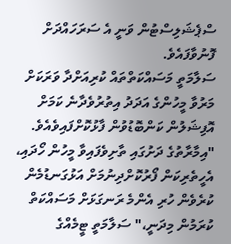ސްޕެޝަލިސްޓުން ވަނީ އެ ސަރަހައްދަށް ފޮނުވާފައެވެ.
ސަލާމަތީ މަސައްކަތްތައް ކުރިއަށްދާ ވަރަކަށް މަރުވާ މީހުންގެ އަދަދު އިތުރުވެދާނެ ކަމަށް އޮފިޝަލުން ކަންބޮޑުވުން ފާޅުކޮށްފައިވެއެވެ. "އިމާރާތުގެ ދަށުގައި ތާށިވެފައިވާ މީހުން ހޯދައި، އެހީތެރިކަން ފޯރުކޮށްދިނުމަށް އަޅުގަނޑުމެން ކުރެވެން ހުރި އެންމެ ރަނގަޅަށް މަސައްކަތް ކުރަމުން މިދަނީ،" ސަލާމަތީ ޓީމެއްގެ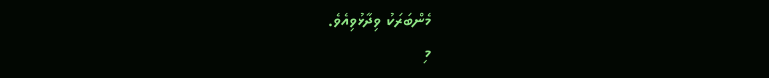މެންބަރަކު ވިދާޅުވިއެވެ.
މި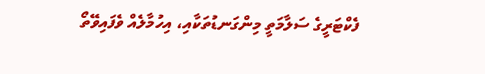ފެކްޓަރީގެ ސަލާމަތީ މިންގަނޑުތަކާއި، އިހުމާލެއް ވެފައިވޭތޯ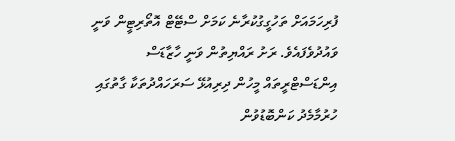ފުރިހަމައަށް ތަހުގީގުކުރާނެ ކަމަށް ސްޓޭޓް އޮތޯރިޓީން ވަނީ ވައުދުވެފައެވެ. ރަށު ރައްޔިތުން ވަނީ ހާޒާޑަސް އިންޑަސްޓްރީތައް މީހުން ދިރިއުޅޭ ސަރަހައްދުތަކާ ގާތުގައި ހުރުމާމެދު ކަންބޮޑުވުން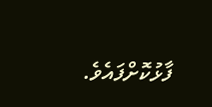ފާޅުކޮށްފައެވެ.